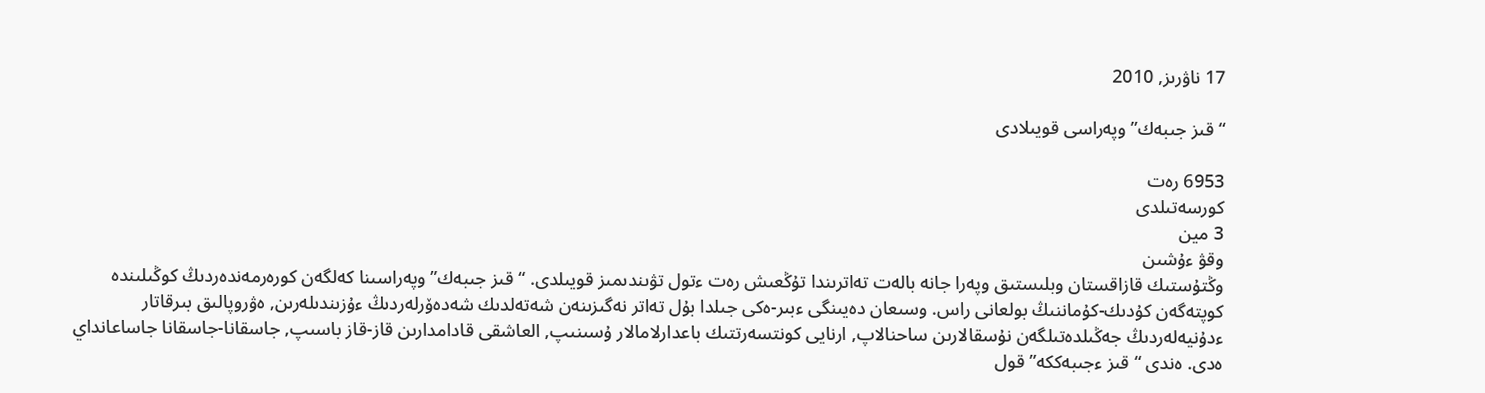17 ناۋرىز, 2010

“قىز جىبەك” وپەراسى قويىلادى

6953 رەت
كورسەتىلدى
3 مين
وقۋ ءۇشىن
وڭتۇستىك قازاقستان وبلىستىق وپەرا جانە بالەت تەاترىندا تۇڭعىش رەت ءتول تۋىندىمىز قويىلدى. “قىز جىبەك” وپەراسىنا كەلگەن كورەرمەندەردىڭ كوڭىلىندە كوپتەگەن كۇدىك-كۇماننىڭ بولعانى راس. وسىعان دەيىنگى ءبىر-ەكى جىلدا بۇل تەاتر نەگىزىنەن شەتەلدىك شەدەۆرلەردىڭ ءۇزىندىلەرىن, ەۋروپالىق بىرقاتار ءدۇنيەلەردىڭ جەڭىلدەتىلگەن نۇسقالارىن ساحنالاپ, ارنايى كونتسەرتتىك باعدارلامالار ۇسىنىپ, العاشقى قادامدارىن قاز-قاز باسىپ, جاسقانا-جاسقانا جاساعانداي ەدى. ەندى “قىز ءجىبەككە” قول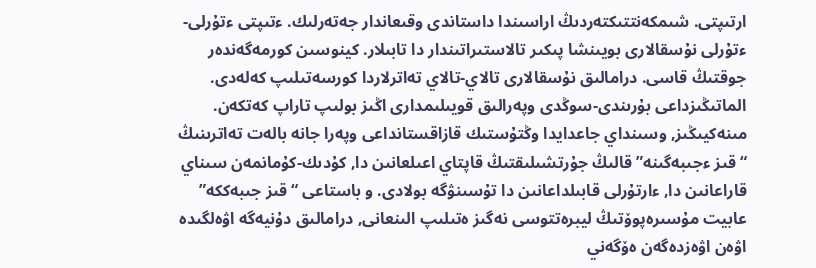ارتىپتى. شىمكەنتتىكتەردىڭ اراسىندا داستاندى وقىعاندار جەتەرلىك. ءتىپتى ءتۇرلى-ءتۇرلى نۇسقالارى بويىنشا پىكىر تالاستىراتىندار دا تابىلار. كينوسىن كورمەگەندەر جوقتىڭ قاسى. درامالىق نۇسقالارى تالاي-تالاي تەاترلاردا كورسەتىلىپ كەلەدى. الماتىڭىزداعى بۇرىندى-سوڭدى وپەرالىق قويىلىمدارى اڭىز بولىپ تاراپ كەتكەن. مىنەكيىڭىز, وسىنداي جاعدايدا وڭتۇستىك قازاقستانداعى وپەرا جانە بالەت تەاترىنىڭ “قىز ءجىبەگىنە” قالىڭ جۇرتشىلىقتىڭ قاپتاي اعىلعانىن دا, كۇدىك-كۇمانمەن سىناي قاراعانىن دا, ءارتۇرلى قابىلداعانىن دا تۇسىنۋگە بولادى. و باستاعى “قىز جىبەككە” عابيت مۇسىرەپوۆتىڭ ليبرەتتوسى نەگىز ەتىلىپ الىنعانى, درامالىق دۇنيەگە اۋەلگىدە اۋەن اۋەزدەگەن ەۆگەني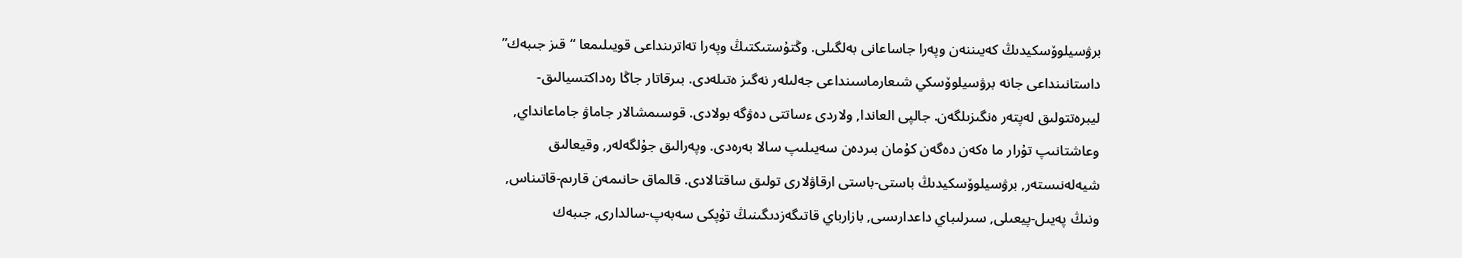برۋسيلوۆسكيدىڭ كەيىننەن وپەرا جاساعانى بەلگىلى. وڭتۇستىكتىڭ وپەرا تەاترىنداعى قويىلىمعا “قىز جىبەك” داستانىنداعى جانە برۋسيلوۆسكي شىعارماسىنداعى جەلىلەر نەگىز ەتىلەدى. بىرقاتار جاڭا رەداكتسيالىق-ليبرەتتولىق لەپتەر ەنگىزىلگەن. جالپى العاندا, ولاردى ءساتتى دەۋگە بولادى. قوسىمشالار جاماۋ جاماعانداي, وعاشتانىپ تۇرار ما ەكەن دەگەن كۇمان بىردەن سەيىلىپ سالا بەرەدى. وپەرالىق جۇلگەلەر, وقيعالىق شيەلەنىستەر, برۋسيلوۆسكيدىڭ باستى-باستى ارقاۋلارى تولىق ساقتالادى. قالماق حانىمەن قارىم-قاتىناس, ونىڭ پەيىل-پيعىلى, سىرلىباي داعدارىسى, بازارباي قاتىگەزدىگىنىڭ تۇپكى سەبەپ-سالدارى, جىبەك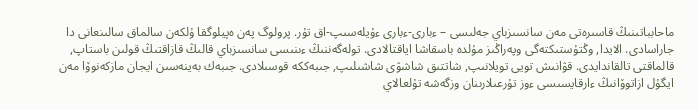ماحابباتىنىڭ قاسىرەتى مەن سانسىزباي جەلىسى – ءبارى-ءبارى ءۇيلەسىپ-اق تۇر. پرولوگ پەن ەپيلوگقا ۇلكەن سالماق سالىنعانى دا جاراسادى. الايدا, وڭتۇستىكتەگى وپەراڭىز مۇلدە باسقاشا اياقتالادى. تولەگەننىڭ ءىنىسى سانسىزباي قالىڭ قازاقتىڭ قولىن باستاپ, قالماقتى تالقاندايدى. قۋانىش تويى تويلانىپ, شاتتىق شاشۋى شاشىلىپ, جىبەككە قوسىلادى. جىبەك بەينەسىن ايجان مازكەنوۆا مەن ايگۇل ازاتوۆانىڭ ءارقايسىسى ءوز تۇرعىلارىنان وزگەشە تۇلعالاي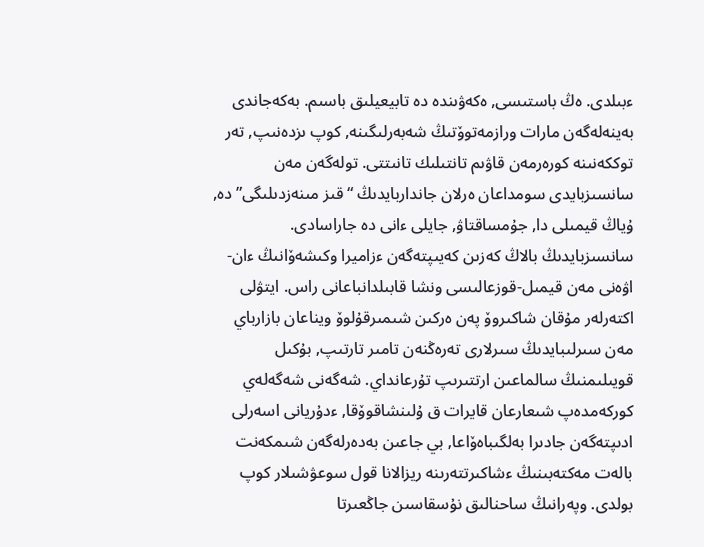ءبىلدى. ەڭ باستىسى, ەكەۋىندە دە تابيعيلىق باسىم. بەكەجاندى بەينەلەگەن مارات ورازمەتوۆتىڭ شەبەرلىگىنە, كوپ ىزدەنىپ, تەر توككەنىنە كورەرمەن قاۋىم تانتىلىك تانىتتى. تولەگەن مەن سانسىزبايدى سومداعان ەرلان جانداربايدىڭ “قىز مىنەزدىلىگى” دە, ۇياڭ قيمىلى دا, جۇمساقتاۋ, جايلى ءانى دە جاراسادى. سانسىزبايدىڭ بالاڭ كەزىن كەيىپتەگەن ءزاميرا وكىشەۆانىڭ ءان-اۋەنى مەن قيمىل-قوزعالىسى ونشا قابىلدانباعانى راس. ايتۋلى اكتەرلەر مۇقان شاكىروۆ پەن ەركىن شىمىرقۇلوۆ ويناعان بازارباي مەن سىرلىبايدىڭ سىرلارى تەرەڭنەن تامىر تارتىپ, بۇكىل قويىلىمنىڭ سالماعىن ارتتىرىپ تۇرعانداي. شەگەنى شەگەلەي كوركەمدەپ شىعارعان قايرات ق ۇلىنشاقوۆقا, ءدۇريانى اسەرلى ادىپتەگەن جادىرا بەلگىباەۆاعا, بي جاعىن بەدەرلەگەن شىمكەنت بالەت مەكتەبىنىڭ ءشاكىرتتەرىنە ريزالانا قول سوعۋشىلار كوپ بولدى. وپەرانىڭ ساحنالىق نۇسقاسىن جاڭعىرتا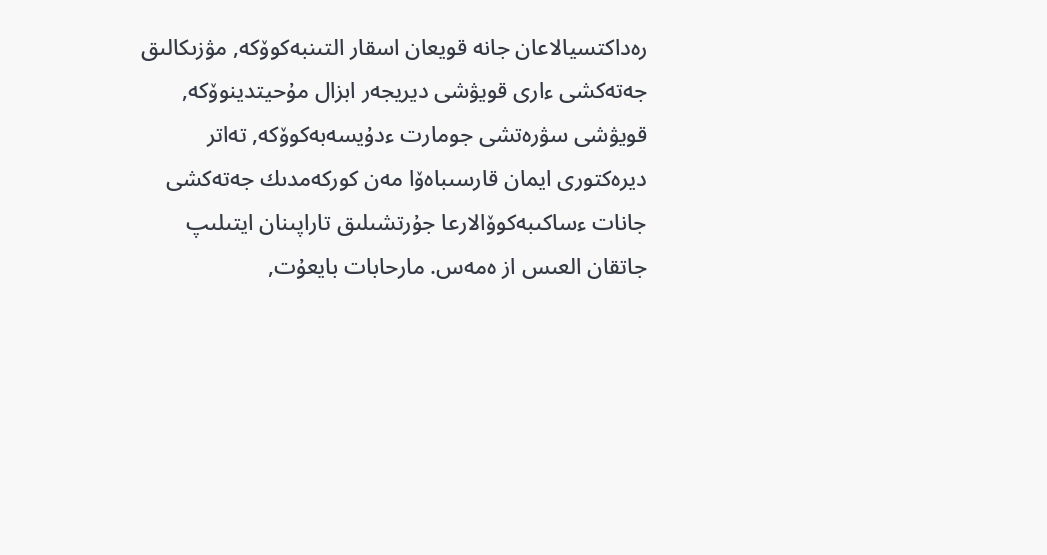رەداكتسيالاعان جانە قويعان اسقار التىنبەكوۆكە, مۋزىكالىق جەتەكشى ءارى قويۋشى ديريجەر ابزال مۇحيتدينوۆكە, قويۋشى سۋرەتشى جومارت ءدۇيسەبەكوۆكە, تەاتر ديرەكتورى ايمان قارسىباەۆا مەن كوركەمدىك جەتەكشى جانات ءساكىبەكوۆالارعا جۇرتشىلىق تاراپىنان ايتىلىپ جاتقان العىس از ەمەس. مارحابات بايعۇت,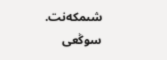شىمكەنت.
سوڭعى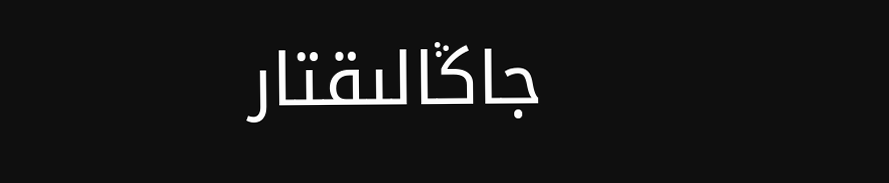جاڭالىقتار